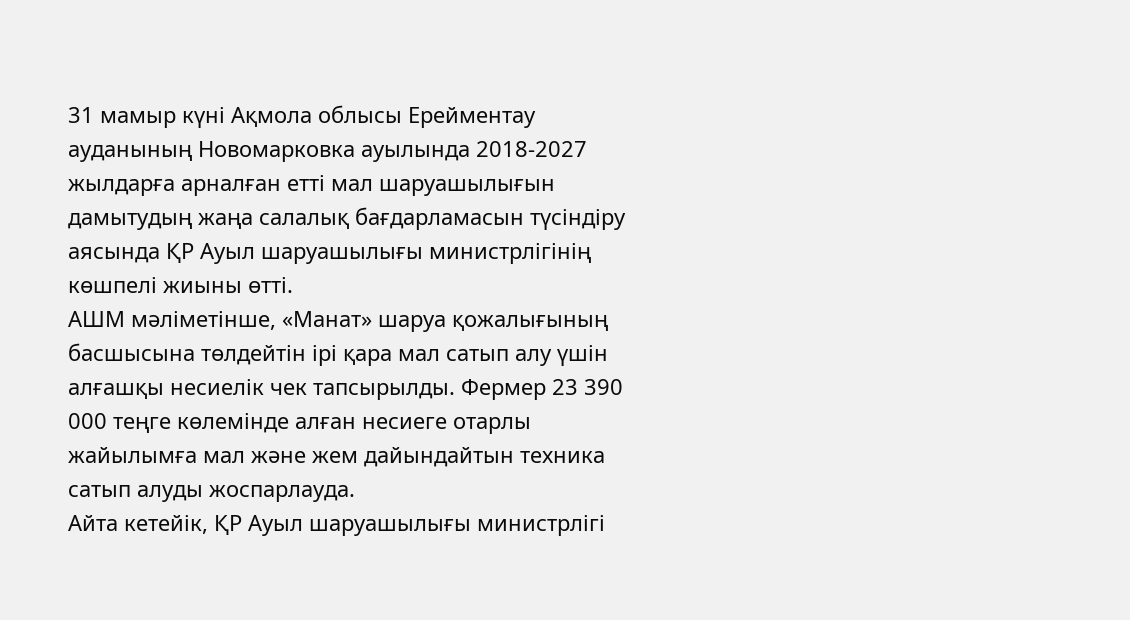31 мамыр күні Ақмола облысы Ерейментау ауданының Новомарковка ауылында 2018-2027 жылдарға арналған етті мал шаруашылығын дамытудың жаңа салалық бағдарламасын түсіндіру аясында ҚР Ауыл шаруашылығы министрлігінің көшпелі жиыны өтті.
АШМ мәліметінше, «Манат» шаруа қожалығының басшысына төлдейтін ірі қара мал сатып алу үшін алғашқы несиелік чек тапсырылды. Фермер 23 390 000 теңге көлемінде алған несиеге отарлы жайылымға мал және жем дайындайтын техника сатып алуды жоспарлауда.
Айта кетейік, ҚР Ауыл шаруашылығы министрлігі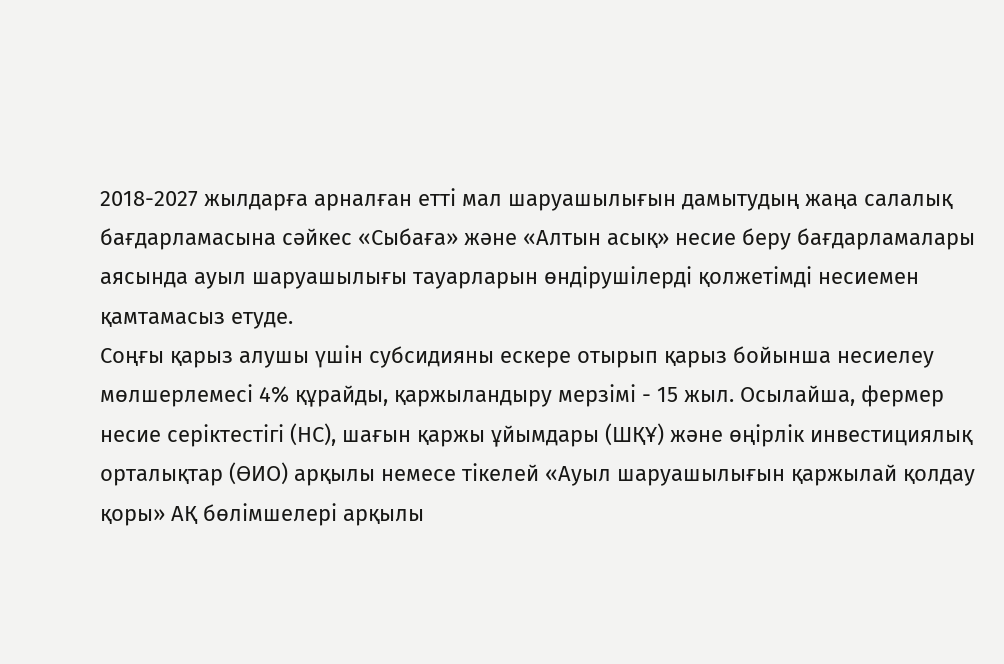2018-2027 жылдарға арналған етті мал шаруашылығын дамытудың жаңа салалық бағдарламасына сәйкес «Сыбаға» және «Алтын асық» несие беру бағдарламалары аясында ауыл шаруашылығы тауарларын өндірушілерді қолжетімді несиемен қамтамасыз етуде.
Соңғы қарыз алушы үшін субсидияны ескере отырып қарыз бойынша несиелеу мөлшерлемесі 4% құрайды, қаржыландыру мерзімі - 15 жыл. Осылайша, фермер несие серіктестігі (НС), шағын қаржы ұйымдары (ШҚҰ) және өңірлік инвестициялық орталықтар (ӨИО) арқылы немесе тікелей «Ауыл шаруашылығын қаржылай қолдау қоры» АҚ бөлімшелері арқылы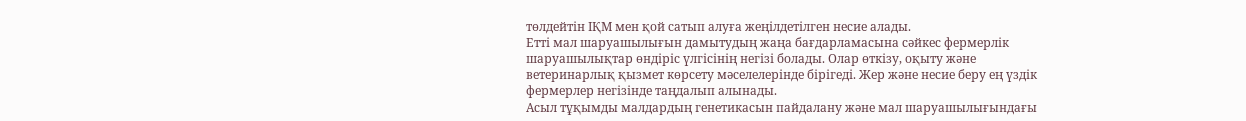төлдейтін ІҚМ мен қой сатып алуға жеңілдетілген несие алады.
Етті мал шаруашылығын дамытудың жаңа бағдарламасына сәйкес фермерлік шаруашылықтар өндіріс үлгісінің негізі болады. Олар өткізу, оқыту және ветеринарлық қызмет көрсету мәселелерінде бірігеді. Жер және несие беру ең үздік фермерлер негізінде таңдалып алынады.
Асыл тұқымды малдардың генетикасын пайдалану және мал шаруашылығындағы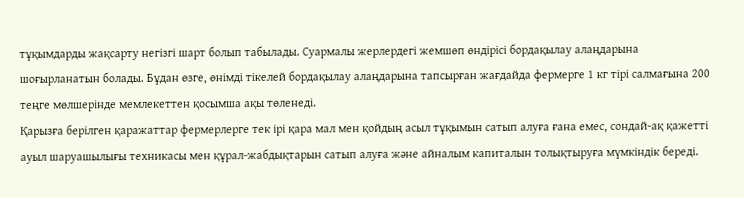тұқымдарды жақсарту негізгі шарт болып табылады. Суармалы жерлердегі жемшөп өндірісі бордақылау алаңдарына шоғырланатын болады. Бұдан өзге, өнімді тікелей бордақылау алаңдарына тапсырған жағдайда фермерге 1 кг тірі салмағына 200 теңге мөлшерінде мемлекеттен қосымша ақы төленеді.
Қарызға берілген қаражаттар фермерлерге тек ірі қара мал мен қойдың асыл тұқымын сатып алуға ғана емес, сондай-ақ қажетті ауыл шаруашылығы техникасы мен құрал-жабдықтарын сатып алуға және айналым капиталын толықтыруға мүмкіндік береді.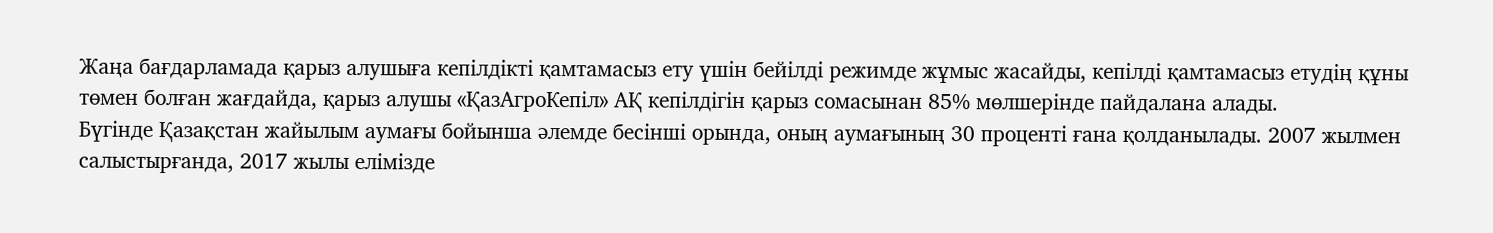Жаңа бағдарламада қарыз алушыға кепілдікті қамтамасыз ету үшін бейілді режимде жұмыс жасайды, кепілді қамтамасыз етудің құны төмен болған жағдайда, қарыз алушы «ҚазАгроКепіл» АҚ кепілдігін қарыз сомасынан 85% мөлшерінде пайдалана алады.
Бүгінде Қазақстан жайылым аумағы бойынша әлемде бесінші орында, оның аумағының 30 проценті ғана қолданылады. 2007 жылмен салыстырғанда, 2017 жылы елімізде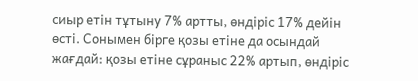сиыр етін тұтыну 7% артты, өндіріс 17% дейін өсті. Сонымен бірге қозы етіне да осындай жағдай: қозы етіне сұраныс 22% артып, өндіріс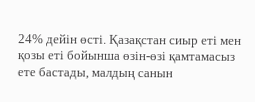24% дейін өсті. Қазақстан сиыр еті мен қозы еті бойынша өзін-өзі қамтамасыз ете бастады, малдың санын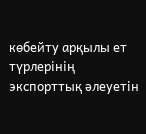көбейту арқылы ет түрлерінің экспорттық әлеуетін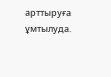арттыруға ұмтылуда.